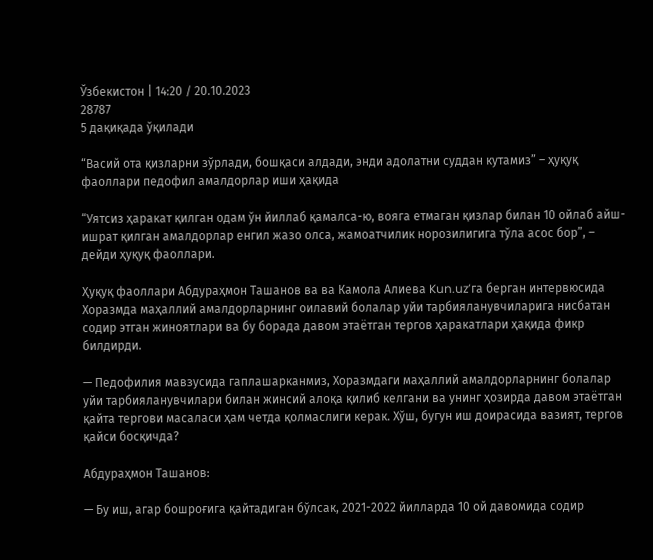Ўзбекистон | 14:20 / 20.10.2023
28787
5 дақиқада ўқилади

“Васий ота қизларни зўрлади, бошқаси алдади, энди адолатни суддан кутамиз” – ҳуқуқ фаоллари педофил амалдорлар иши ҳақида

“Уятсиз ҳаракат қилган одам ўн йиллаб қамалса-ю, вояга етмаган қизлар билан 10 ойлаб айш-ишрат қилган амалдорлар енгил жазо олса, жамоатчилик норозилигига тўла асос бор”, – дейди ҳуқуқ фаоллари.

Ҳуқуқ фаоллари Абдураҳмон Ташанов ва ва Камола Алиева Kun.uz’га берган интервюсида Хоразмда маҳаллий амалдорларнинг оилавий болалар уйи тарбияланувчиларига нисбатан содир этган жиноятлари ва бу борада давом этаётган тергов ҳаракатлари ҳақида фикр билдирди.

— Педофилия мавзусида гаплашарканмиз, Хоразмдаги маҳаллий амалдорларнинг болалар уйи тарбияланувчилари билан жинсий алоқа қилиб келгани ва унинг ҳозирда давом этаётган қайта тергови масаласи ҳам четда қолмаслиги керак. Хўш, бугун иш доирасида вазият, тергов қайси босқичда?

Абдураҳмон Ташанов:

— Бу иш, агар бошроғига қайтадиган бўлсак, 2021-2022 йилларда 10 ой давомида содир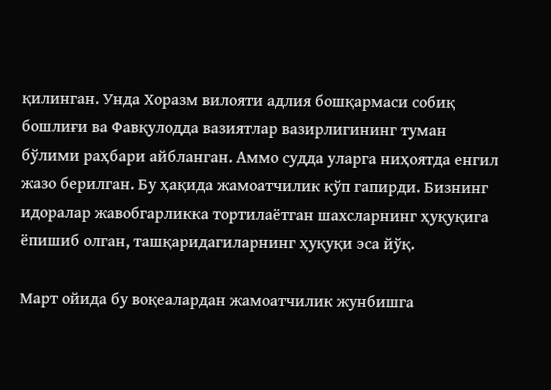қилинган. Унда Хоразм вилояти адлия бошқармаси собиқ бошлиғи ва Фавқулодда вазиятлар вазирлигининг туман бўлими раҳбари айбланган. Аммо судда уларга ниҳоятда енгил жазо берилган. Бу ҳақида жамоатчилик кўп гапирди. Бизнинг идоралар жавобгарликка тортилаётган шахсларнинг ҳуқуқига ёпишиб олган, ташқаридагиларнинг ҳуқуқи эса йўқ.

Март ойида бу воқеалардан жамоатчилик жунбишга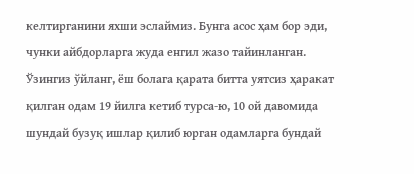келтирганини яхши эслаймиз. Бунга асос ҳам бор эди, чунки айбдорларга жуда енгил жазо тайинланган. Ўзингиз ўйланг, ёш болага қарата битта уятсиз ҳаракат қилган одам 19 йилга кетиб турса-ю, 10 ой давомида шундай бузуқ ишлар қилиб юрган одамларга бундай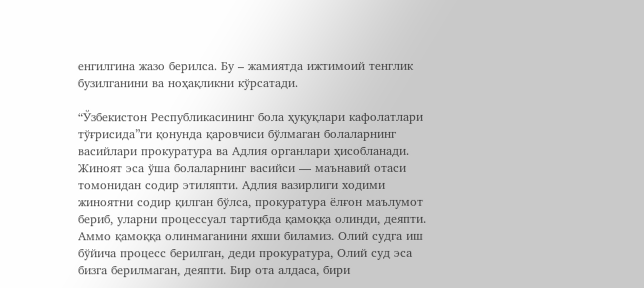енгилгина жазо берилса. Бу – жамиятда ижтимоий тенглик бузилганини ва ноҳақликни кўрсатади.

“Ўзбекистон Республикасининг бола ҳуқуқлари кафолатлари тўғрисида”ги қонунда қаровчиси бўлмаган болаларнинг васийлари прокуратура ва Адлия органлари ҳисобланади. Жиноят эса ўша болаларнинг васийси — маънавий отаси томонидан содир этиляпти. Адлия вазирлиги ходими жиноятни содир қилган бўлса, прокуратура ёлғон маълумот бериб, уларни процессуал тартибда қамоққа олинди, деяпти. Аммо қамоққа олинмаганини яхши биламиз. Олий судга иш бўйича процесс берилган, деди прокуратура, Олий суд эса бизга берилмаган, деяпти. Бир ота алдаса, бири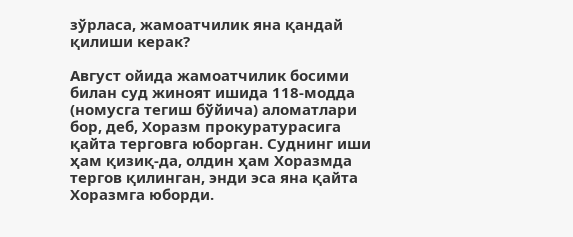зўрласа, жамоатчилик яна қандай қилиши керак?

Август ойида жамоатчилик босими билан суд жиноят ишида 118-модда (номусга тегиш бўйича) аломатлари бор, деб, Хоразм прокуратурасига қайта терговга юборган. Суднинг иши ҳам қизиқ-да, олдин ҳам Хоразмда тергов қилинган, энди эса яна қайта Хоразмга юборди.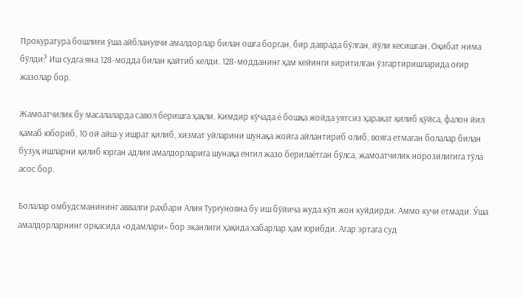Прокуратура бошлиғи ўша айбланувчи амалдорлар билан ошга борган, бир даврада бўлган, йўли кесишган. Оқибат нима бўлди? Иш судга яна 128-модда билан қайтиб келди. 128-модданинг ҳам кейинги киритилган ўзгартиришларида оғир жазолар бор.

Жамоатчилик бу масалаларда савол беришга ҳақли. Кимдир кўчада ё бошқа жойда уятсиз ҳаракат қилиб қўйса, фалон йил қамаб юбориб, 10 ой айш-у ишрат қилиб, хизмат уйларини шунақа жойга айлантириб олиб, вояга етмаган болалар билан бузуқ ишларни қилиб юрган адлия амалдорларига шунақа енгил жазо берилаётган бўлса, жамоатчилик норозилигига тўла асос бор.

Болалар омбудсманининг аввалги раҳбари Алия Турғуновна бу иш бўйича жуда кўп жон куйдирди. Аммо кучи етмади. Ўша амалдорларнинг орқасида «одамлари» бор эканлиги ҳақида хабарлар ҳам юрибди. Агар эртага суд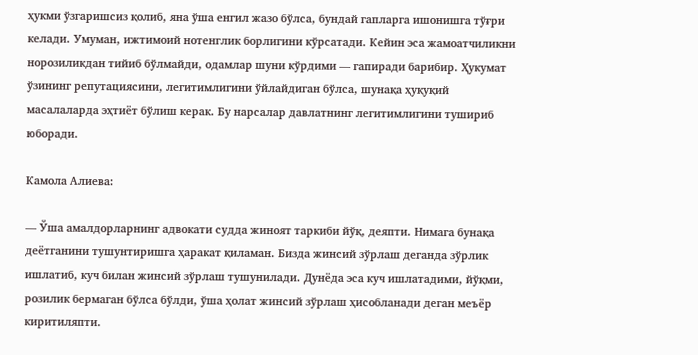ҳукми ўзгаришсиз қолиб, яна ўша енгил жазо бўлса, бундай гапларга ишонишга тўғри келади. Умуман, ижтимоий нотенглик борлигини кўрсатади. Кейин эса жамоатчиликни норозиликдан тийиб бўлмайди, одамлар шуни кўрдими — гапиради барибир. Ҳукумат ўзининг репутациясини, легитимлигини ўйлайдиган бўлса, шунақа ҳуқуқий масалаларда эҳтиёт бўлиш керак. Бу нарсалар давлатнинг легитимлигини тушириб юборади.

Камола Алиева:

— Ўша амалдорларнинг адвокати судда жиноят таркиби йўқ, деяпти. Нимага бунақа деётганини тушунтиришга ҳаракат қиламан. Бизда жинсий зўрлаш деганда зўрлик ишлатиб, куч билан жинсий зўрлаш тушунилади. Дунёда эса куч ишлатадими, йўқми, розилик бермаган бўлса бўлди, ўша ҳолат жинсий зўрлаш ҳисобланади деган меъёр киритиляпти.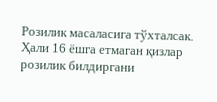Розилик масаласига тўхталсак. Ҳали 16 ёшга етмаган қизлар розилик билдиргани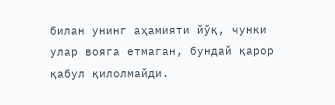билан унинг аҳамияти йўқ, чунки улар вояга етмаган, бундай қарор қабул қилолмайди.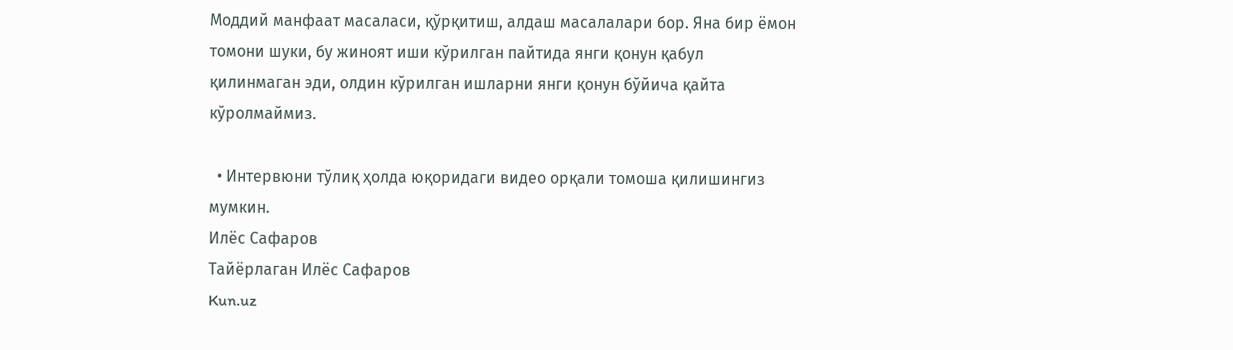Моддий манфаат масаласи, қўрқитиш, алдаш масалалари бор. Яна бир ёмон томони шуки, бу жиноят иши кўрилган пайтида янги қонун қабул қилинмаган эди, олдин кўрилган ишларни янги қонун бўйича қайта кўролмаймиз.

  • Интервюни тўлиқ ҳолда юқоридаги видео орқали томоша қилишингиз мумкин.
Илёс Сафаров
Тайёрлаган Илёс Сафаров
Kun.uz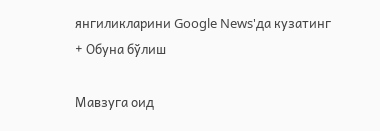янгиликларини Google News'да кузатинг
+ Обуна бўлиш

Мавзуга оид